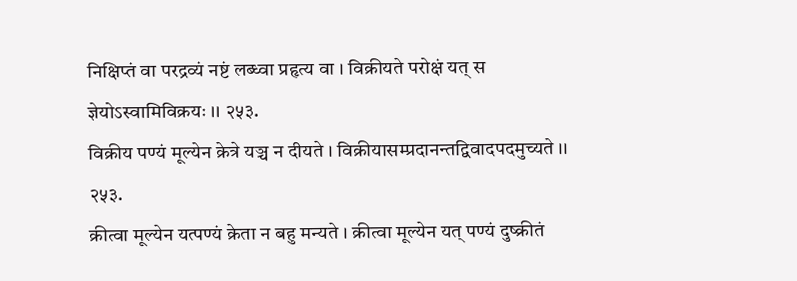निक्षिप्तं वा परद्रव्यं नष्टं लब्ध्वा प्रहृत्य वा । विक्रीयते परोक्षं यत् स ज्ञेयोऽस्वामिविक्रयः ।। २५३.
विक्रीय पण्यं मूल्येन क्रेत्रे यञ्च न दीयते । विक्रीयासम्प्रदानन्तद्विवादपदमुच्यते ।। २५३.
क्रीत्वा मूल्येन यत्पण्यं क्रेता न बहु मन्यते । क्रीत्वा मूल्येन यत् पण्यं दुष्क्रीतं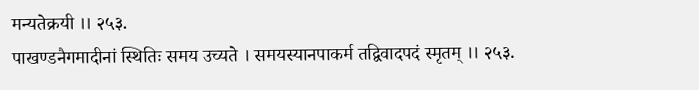मन्यतेक्रयी ।। २५३.
पाखण्डनैगमादीनां स्थितिः समय उच्यते । समयस्यानपाकर्म तद्विवादपदं स्मृतम् ।। २५३.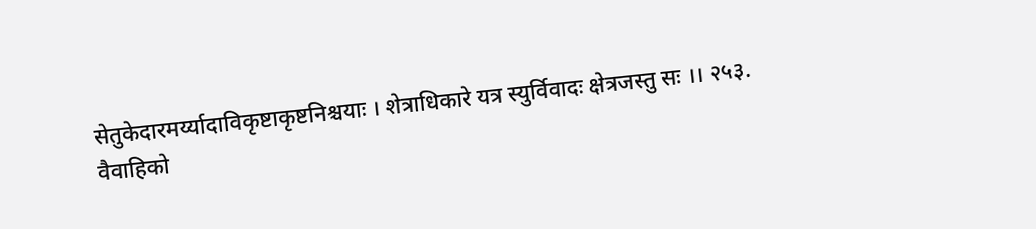सेतुकेदारमर्य्यादाविकृष्टाकृष्टनिश्चयाः । शेत्राधिकारे यत्र स्युर्विवादः क्षेत्रजस्तु सः ।। २५३.
वैवाहिको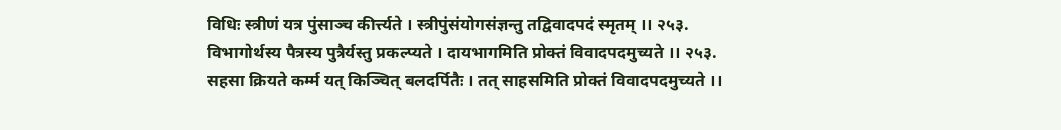विधिः स्त्रीणं यत्र पुंसाञ्च कीर्त्त्यते । स्त्रीपुंसंयोगसंज्ञन्तु तद्विवादपदं स्मृतम् ।। २५३.
विभागोर्थस्य पैत्रस्य पुत्रैर्यस्तु प्रकल्प्यते । दायभागमिति प्रोक्तं विवादपदमुच्यते ।। २५३.
सहसा क्रियते कर्म्म यत् किञ्चित् बलदर्पितैः । तत् साहसमिति प्रोक्तं विवादपदमुच्यते ।।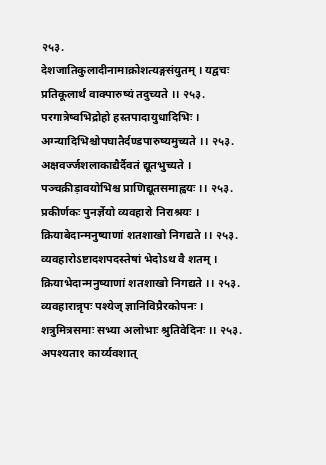२५३.
देशजातिकुलादीनामाक्रोशत्यङ्गसंयुतम् । यद्वचः प्रतिकूलार्थं वाक्पारुष्यं तदुच्यते ।। २५३.
परगात्रेष्वभिद्रोहो हस्तपादायुधादिभिः । अग्न्यादिभिश्चोपघातैर्दण्डपारुष्यमुच्यते ।। २५३.
अक्षवर्ज्जशलाकाद्यैर्दैवतं द्यूतभुच्यते । पञ्चक्रीड़ावयोभिश्च प्राणिद्यूतसमाह्वयः ।। २५३.
प्रकीर्णकः पुनर्ज्ञेयो व्यवहारो निराश्रयः । क्रियाबेदान्मनुष्याणां शतशाखो निगद्यते ।। २५३.
व्यवहारोऽष्टादशपदस्तेषां भेदोऽथ वै शतम् । क्रियाभेदान्मनुष्याणां शतशाखो निगद्यते ।। २५३.
व्यवहारान्नृपः पश्येज् ज्ञानिविप्रैरकोपनः । शत्रुमित्रसमाः सभ्या अलोभाः श्रुतिवेदिनः ।। २५३.
अपश्यता१ कार्य्यवशात्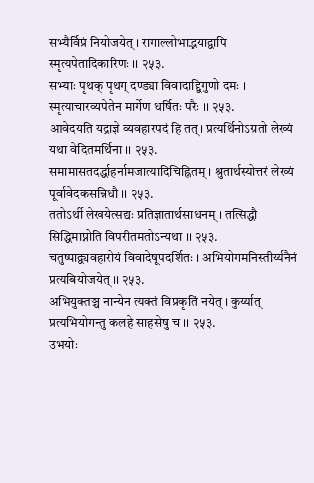सभ्यैर्विप्रं नियोजयेत् । रागाल्लोभाद्भयाद्वापि स्मृत्यपेतादिकारिणः ।। २५३.
सभ्याः पृथक् पृथग् दण्ड्या विवादाद्द्विगुणो दमः । स्मृत्याचारव्यपेतेन मार्गेण धर्षितः परैः ।। २५३.
आवेदयति यद्राज्ञे व्यवहारपदं हि तत्। प्रत्यर्थिनोऽग्रतो लेख्यं यथा वेदितमर्थिना ।। २५३.
समामासतदर्द्धाहर्नामजात्यादिचिह्नितम् । श्रुतार्थस्योत्तरं लेख्यं पूर्वावेदकसन्निधौ ।। २५३.
ततोऽर्थी लेखयेत्सद्यः प्रतिज्ञातार्थसाधनम् । तत्सिद्धौ सिद्धिमाप्नोति विपरीतमतोऽन्यथा ।। २५३.
चतुष्पाद्व्यवहारोयं विवादेषूपदर्शितः । अभियोगमनिस्तीर्य्यनैनं प्रत्यबियोजयेत् ।। २५३.
अभियुक्तञ्च नान्येन त्यक्तं विप्रकृतिं नयेत् । कुर्य्यात् प्रत्यभियोगन्तु कलहे साहसेषु च ।। २५३.
उभयोः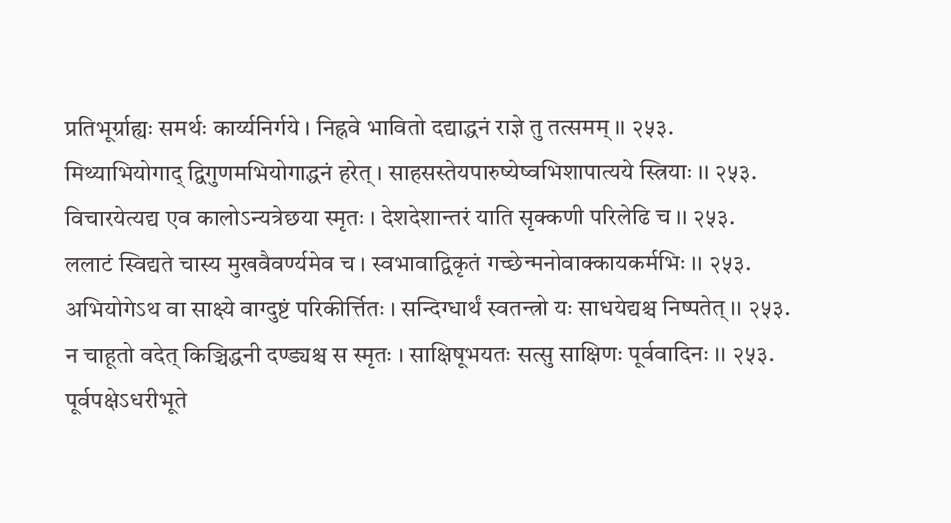प्रतिभूर्ग्राह्यः समर्थः कार्य्यनिर्गये । निह्नवे भावितो दद्याद्धनं राज्ञे तु तत्समम् ।। २५३.
मिथ्याभियोगाद् द्विगुणमभियोगाद्धनं हरेत् । साहसस्तेयपारुष्येष्वभिशापात्यये स्त्रियाः ।। २५३.
विचारयेत्यद्य एव कालोऽन्यत्रेछया स्मृतः । देशदेशान्तरं याति सृक्कणी परिलेढि च ।। २५३.
ललाटं स्विद्यते चास्य मुखवैवर्ण्यमेव च । स्वभावाद्विकृतं गच्छेन्मनोवाक्कायकर्मभिः ।। २५३.
अभियोगेऽथ वा साक्ष्ये वाग्दुष्टं परिकीर्त्तितः । सन्दिग्धार्थं स्वतन्त्रो यः साधयेद्यश्च निष्पतेत् ।। २५३.
न चाहूतो वदेत् किञ्चिद्धनी दण्ड्यश्च स स्मृतः । साक्षिषूभयतः सत्सु साक्षिणः पूर्ववादिनः ।। २५३.
पूर्वपक्षेऽधरीभूते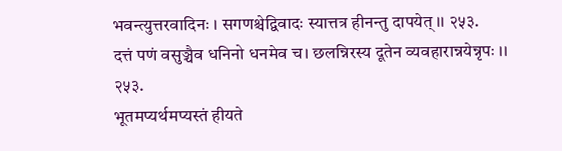भवन्त्युत्तरवादिनः । सगणश्चेद्विवादः स्यात्तत्र हीनन्तु दापयेत् ।। २५३.
दत्तं पणं वसुञ्चैव धनिनो धनमेव च। छलन्निरस्य दूतेन व्यवहारान्नयेन्नृपः ।। २५३.
भूतमप्यर्थमप्यस्तं हीयते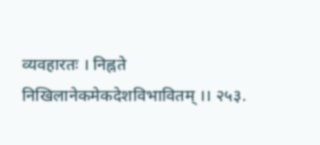व्यवहारतः । निह्नते निखिलानेकमेकदेशविभावितम् ।। २५३.